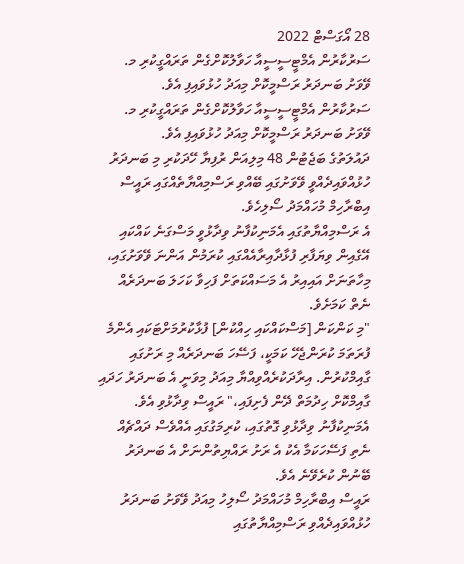28 އޯގަސްޓް 2022
ސަރުކާރުން އެމްޓީސީސީއާ ހަވާލުކޮށްގެން ތަރައްގީކުރި މ. ވޭވަށު ބަނދަރު ރަސްމީކޮށް މިއަދު ހުޅުވައިފި އެވެ.
ސަރުކާރުން އެމްޓީސީސީއާ ހަވާލުކޮށްގެން ތަރައްގީކުރި މ. ވޭވަށު ބަނދަރު ރަސްމީކޮށް މިއަދު ހުޅުވައިފި އެވެ.
ދައުލަތުގެ ބަޖެޓުން 48 މިލިއަން ރުފިޔާ ހޭދަކުރި މި ބަނދަރު ހުޅުއްވައިދެއްވީ ވޭވަށުގައި ބޭއްވި ރަސްމިއްޔާތެއްގައި ރައީސް އިބްރާހިމް މުހައްމަދު ސޯލިހެވެ.
އެ ރަސްމިއްޔާތުގައި އެމަނިކުފާނު ވިދާޅުވީ މަސްގަނެ ކައްކައި އޭގެއިން ވިޔަފާރި ފުޅާދާއިރާއެއްގައި ކުރަމުން އަންނަ ވޭވަށުގައި، މިހާތަނަށް އައިއިރު އެ މަސައްކަތަށް ފަހިވާ ކަހަލަ ބަނދަރެއް ނެތް ކަމަށެވެ.
"މި ކަންކަން [މަސްކައްކައި ހިއްކުން] ފުޅާކުރުމަށްޓަކައި އެންމެ ފުރަތަމަ ކުރަންޖެހޭ ކަމަކީ، ފަސޭހަ ބަނދަރެއް މި ރަށުގައި ގާއިމްކުރުން. އިރާދަކުރެއްވިއްޔާ މިއަދު މިވަނީ އެ ބަނދަރު ހަދައި ގާއިމްކޮށް ހިދުމަތް ދޭން ފެށިފައި،" ރައީސް ވިދާޅުވި އެވެ.
އެމަނިކުފާނު ވިދާޅުވި ގޮތުގައި، ކުރިމަގުގައި އެއްވެސް ދައްޗެއް ނެތި ފަސޭހަކަމާ އެކު އެ ރަށު ރައްޔިތުންނަށް އެ ބަނދަރު ބޭނުން ކުރެވޭނެ އެވެ.
ރައީސް އިބްރާހިމް މުހައްމަދު ސޯލިހު މިއަދު ވޭވަށު ބަނދަރު ހުޅުއްވައިދެއްވި ރަސްމިއްޔާތުގައި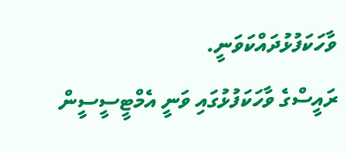ވާހަކަފުޅުދައްކަވަނީ.
ރައީސްގެ ވާހަކަފުޅުގައި ވަނީ އެމްޓީސީސީން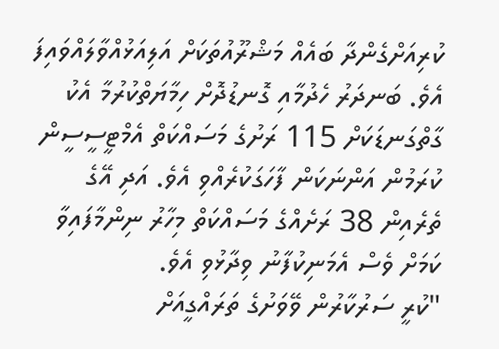ކުރިއަށްގެންދާ ބައެއް މަޝްރޫއުތަކަށް އަލިއަޅުއްވާލައްވައިފަ އެވެ. ބަނދަރު ހެދުމާއި ގޮނޑުދޮށް ހިމާޔަތްކުރުމާ އެކު ގާތްގަނޑަކަށް 115 ރަށުގެ މަސައްކަތް އެމްޓީސީސީން ކުރަމުން އަންނަކަން ފާހަގަކުރެއްވި އެވެ. އަދި އޭގެ ތެރެއިން 38 ރަށެއްގެ މަސައްކަތް މިހާރު ނިންމާފައިވާ ކަމަށް ވެސް އެމަނިކުފާނު ވިދާޅުވި އެވެ.
"ކުރީ ސަރުކާރުން ވޭވަށުގެ ތަރައްގީއަށް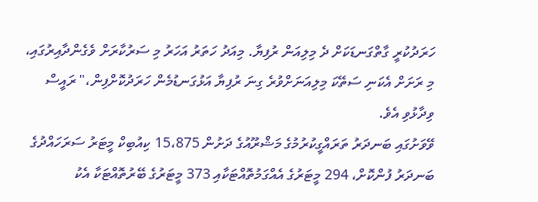ހަރަދުކުރީ ގާތްގަނޑަކަށް ދެ މިލިއަން ރުފިޔާ. މިއަދު ހަތަރު އަހަރު މި ސަރުކާރަށް ވެގެންދާއިރުގައި، މި ރަށަށް އެކަނި ސަތޭކަ މިލިއަނަށްވުރެ ގިނަ ރުފިޔާ އަޅުގަނޑުމެން ހަރަދުކޮށްފިން،" ރައީސް ވިދާޅުވި އެވެ.
ވޭވަށުގައި ބަނދަރު ތަރައްގީކުރުމުގެ މަޝްރޫއުގެ ދަށުން 15،875 ކިއުބިކް މީޓަރު ސަރަހައްދުގެ ބަނދަރު ފުންކޮށް، 294 މީޓަރުގެ އެއްގަމުތޮއްޓަކާއި 373 މީޓަރުގެ ބޭރުތޮއްޓަކާ އެކު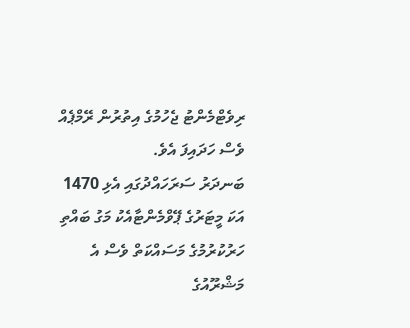ރިވެޓްމެންޓު ޖެހުމުގެ އިތުރުން ރޭމްޕެއް ވެސް ހަދައިފަ އެވެ.
ބަނދަރު ސަރަހައްދުގައި އެޅި 1470 އަކަ މީޓަރުގެ ޕޭވްމެންޓާއެކު މަގު ބައްތި ހަރުކުރުމުގެ މަސައްކަތް ވެސް އެ މަޝްރޫއުގެ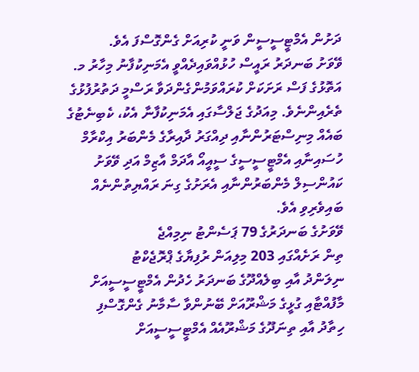ދަށުން އެމްޓީސީސީން ވަނީ ކުރިއަށް ގެންގޮސްފަ އެވެ.
ވޭވަށު ބަނދަރު ރައީސް ހުޅުއްވައިދެއްވީ އެމަނިކުފާނު މިހާރު މ. އަތޮޅުގެ ފަސް ރަށަކަށް ކުރައްވަމުންގެންދަވާ ރަސްމީ ދަތުރުފުޅުގެ ތެރެއިންނެވެ. މިއަދުގެ ޖަލްސާގައި އެމަނިކުފާނާ އެކު، ކެބިނެޓުގެ ބައެއް މިނިސްޓަރުންނާއި ދިއްގަރު ދާއިރާގެ މެންބަރު އިކްރާމް ހުސައިނާއި އެމްޓީސީސީގެ ސީއީއޯ އާދަމް އާޒިމް އަދި ވޭވަށު ކައުންސިލް މެންބަރުންނާއި އެރަށުގެ ގިނަ ރައްޔިތުންނެއް ބައިވެރިވި އެވެ.
ވޭވަށުގެ ބަނދަރުގެ 79 ޕަސެންޓު ނިމިއްޖެ
ތިން ރަށެއްގައި 203 މިލިއަން ރުފިޔާގެ ޕްރޮޖެކްޓު
ނިލަންދު އާއި ބިލެއްދޫގެ ބަނދަރު ހެދުން އެމްޓީސީސީއަށް
މާފުއްޓާއި ގުޅީގެ މަޝްރޫއަށް ބޭނުންވާ ސާމާނު ގެންގޮސްފި
ހިތާދު އާއި ތިނަދޫގެ މަޝްރޫއެއް އެމްޓީސީސީއަށް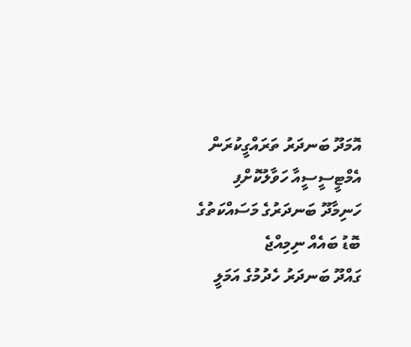އޮމަދޫ ބަނދަރު ތަރައްގީކުރަން އެމްޓީސީސީއާ ހަވާލުކޮށްފި
ހަނިމާދޫ ބަނދަރުގެ މަސައްކަތުގެ ބޮޑު ބައެއް ނިމިއްޖެ
ގައްދޫ ބަނދަރު ހެދުމުގެ އަމަލީ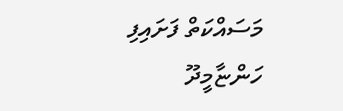މަސައްކަތް ފަށައިފި
ހަންޏާމީދޫ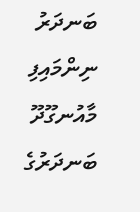ބަނދަރު ނިންމައިފި
މާއުނގޫދޫ ބަނދަރުގެ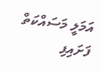އަމަލީ މަސައްކަތް ފަށައިފި